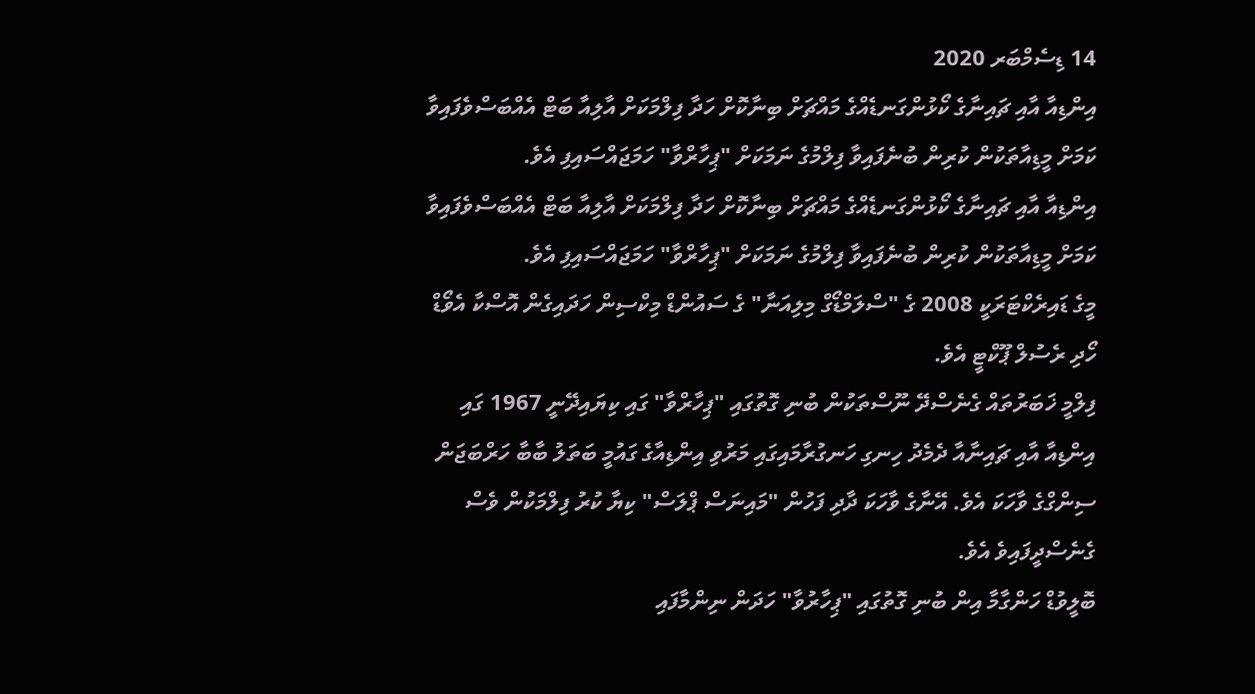14 ޑިސެމްބަރ 2020
އިންޑިއާ އާއި ޗައިނާގެ ކޯޅުންގަނޑެއްގެ މައްޗަށް ބިނާކޮށް ހަދާ ފިލްމަކަށް އާލިއާ ބަޓް އެއްބަސްވެފައިވާ ކަމަށް މީޑިއާތަކުން ކުރިން ބުނެފައިވާ ފިލްމުގެ ނަމަކަށް "ޕިހާރްވާ" ހަމަޖައްސައިފި އެވެ.
އިންޑިއާ އާއި ޗައިނާގެ ކޯޅުންގަނޑެއްގެ މައްޗަށް ބިނާކޮށް ހަދާ ފިލްމަކަށް އާލިއާ ބަޓް އެއްބަސްވެފައިވާ ކަމަށް މީޑިއާތަކުން ކުރިން ބުނެފައިވާ ފިލްމުގެ ނަމަކަށް "ޕިހާރްވާ" ހަމަޖައްސައިފި އެވެ.
މީގެ ޑައިރެކްޓަރަކީ 2008 ގެ "ސްލަމްޑޯގް މިލިއަނާ" ގެ ސައުންޑް މިކްސިން ހަދައިގެން އޮސްކާ އެވޯޑް ހޯދި ރެސުލް ޕޫކްޓީ އެވެ.
ފިލްމީ ޚަބަރުތައް ގެނެސްދޭ ނޫސްތަކުން ބުނި ގޮތުގައި "ޕިހާރްވާ" ގައި ކިޔައިދޭނީ 1967 ގައި އިންޑިއާ އާއި ޗައިނާއާ ދެމެދު ހިނގި ހަނގުރާމައިގައި މަރުވި އިންޑިއާގެ ގައުމީ ބަތަލު ބާބާ ހަރްބަޖަން ސިންގްގެ ވާހަކަ އެވެ. އޭނާގެ ވާހަކަ ދާދި ފަހުން "މައިނަސް ޕްލަސް" ކިޔާ ކުރު ފިލްމަކުން ވެސް ގެނެސްދީފައިވެ އެވެ.
ބޮލީވުޑް ހަންގާމާ އިން ބުނި ގޮތުގައި "ޕިހާރުވާ" ހަދަން ނިންމާފައި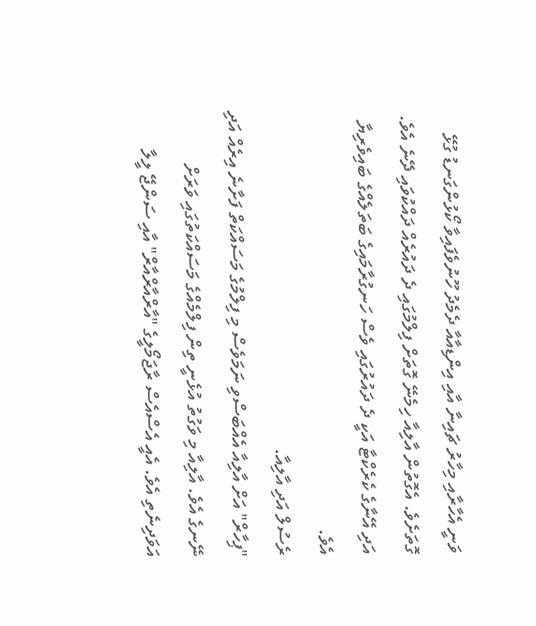ވަނީ އެހާރާއި މިހާރު ޗައިނާ އާއި އިންޑިއާއާ ދެމެދު ހޫނުވެފައިވާ ކޯޅުންގަނޑު ގުޅޭ ގޮތަށެވެ. އެގޮތުން އާލިއާ ހިމެނޭ ގޮތަށް ފިލްމުގައި ދެ ދައުރެއް ދައްކުވައި ދޭނެ އެވެ. އަދި އޭނާގެ ކެރެކްޓާ އަކީ ދެ ދައުރުގައި ވެސް ހަނގުރާމައިގެ ބަތަލެއްގެ ބައިވެރިޔާ އެވެ.
ރެސުލް އަދި އާލިއާ.
"ޕިހާރް" އަށް އާލިއާ އެއްބަސްވި ނަމަވެސް މި ފިލްމުގެ މަސައްކަތް ފަށާނެ އިރެއް އަދި ނޭނގެ އެވެ. އާލިއާ މި ވަގުތު އުޅެނީ ތިން ފިލްމެއްގެ މަސައްކަތުގައި ވަރަށް އަވަދިނެތި އެވެ. އެއީ އެސްއެސް ރާޖަމޯލީގެ "އާރްއާރްއާރް" އާއި ސަންޖޭ ލީލާ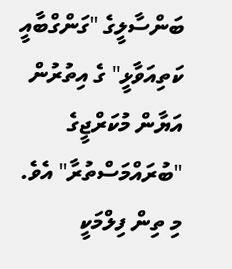ބަންސާލީގެ "ގަންގްބާއީ ކަތިއަވާޅީ" ގެ އިތުރުން އަޔާން މުކަރްޖީގެ "ބުރައްމަސްތުރާ" އެވެ.
މި ތިން ފިލްމަކީ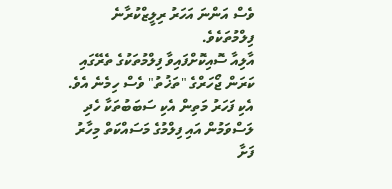ވެސް އަންނަ އަހަރު ރިލީޒްކުރާނެ ފިލްމުތަކެވެ.
އާލިއާ ސޮއިކޮށްފައިވާ ފިލްމުތަކުގެ ތެރޭގައި ކަރަން ޖޯހަރްގެ "ތަޚުތު" ވެސް ހިމެނެ އެވެ. އެކި ފަހަރު މަތިން އެކި ސަބަބުތަކާ ހެދި ލަސްވަމުން އައި ފިލްމުގެ މަސައްކަތް މިހާރު ފަށާ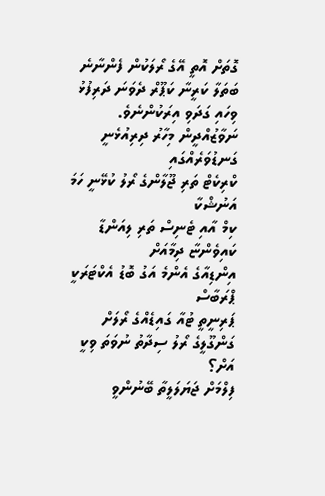ގޮތަށް އޮތީ އޭގެ ރޯލަކުން ފެންނާނެ ބަތަލާ ކަރީނާ ކަޕޫރް ދެވަނަ ދަރިފުޅު ވިހައި ގަދަވި އިރަކުންނެވެ.
ނަވާޒުއްދީން މިހާރު ދިރިއުޅެނީ ގަނޑުވަރެއްގައި
ކްރިކެޓް ތަރި ޖޫލާންގެ ރޯލު ކުޅޭނީ ހަމަ އަނުޝްކާ
ކިމް އާއި ޓެނިސް ތަރި ލިއަންޑާ ކައިވެންޏާ ދިމާއަށް
އިންޑިއާގެ އެންމެ އަގު ބޮޑު އެކްޓަރަކީ ޕްރަބާސް
ޕަރިނީތީ ޓުއާ ގައިޑެއްގެ ރޯލަށް
ގަންގޫލީގެ ރޯލު ސިދާތު ނުވަތަ ވިކީ އަށް؟
ފިލްމަށް ޖަޔަލަލީތާ ބޭނުންވީ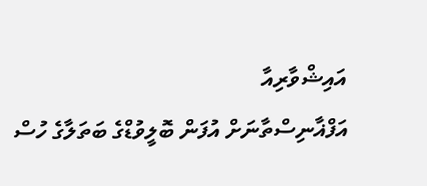އައިޝްވާރިއާ
އަފްޣާނިސްތާނަށް އުފަން ބޮލީވުޑްގެ ބަތަލާގެ ހުސް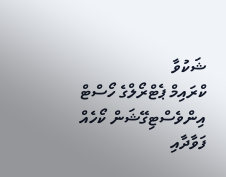ޝަކުވާ
ކްރައިމް ޕެޓްރޯލްގެ ހޯސްޓް އިންވެސްޓިގޭޝަން ކޯހެއް
ފަވާދާއި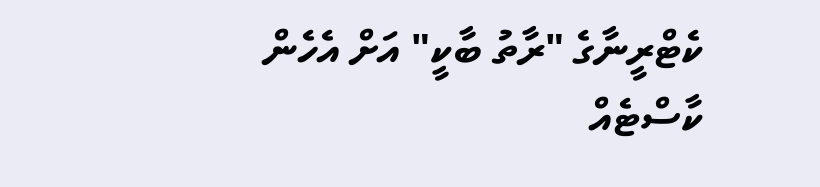ކެޓްރީނާގެ "ރާތު ބާކީ" އަށް އެހެން ކާސްޓެއް